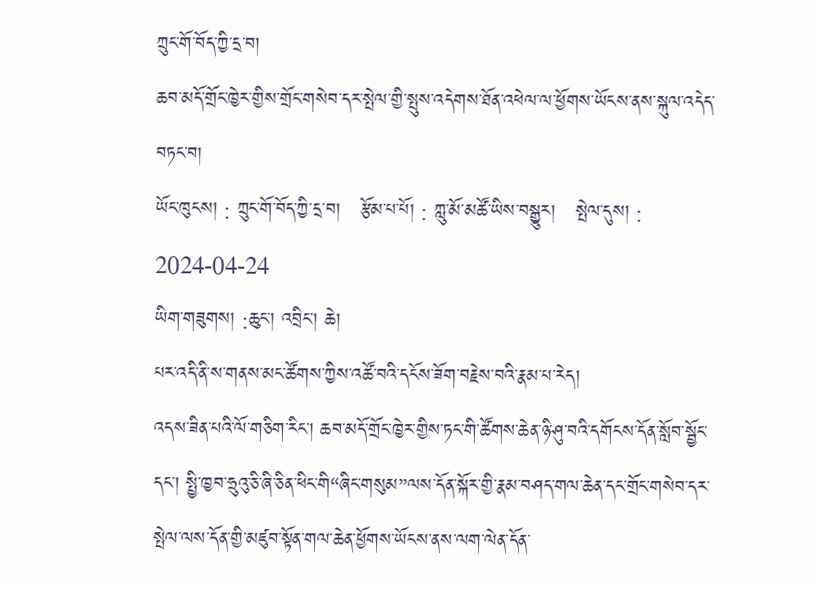ཀྲུང་གོ་བོད་ཀྱི་དྲ་བ།
ཆབ་མདོ་གྲོང་ཁྱེར་གྱིས་གྲོང་གསེབ་དར་སྤེལ་གྱི་སྤུས་འདེགས་ཐོན་འཕེལ་ལ་ཕྱོགས་ཡོངས་ནས་སྐུལ་འདེད་བཏང་བ།
ཡོང་ཁུངས། : ཀྲུང་གོ་བོད་ཀྱི་དྲ་བ།   རྩོམ་པ་པོ། : ཀླུ་མོ་མཚོ་ཡིས་བསྒྱུར།   སྤེལ་དུས། : 2024-04-24
ཡིག་གཟུགས། :ཆུང་། འབྲིང་། ཆེ།
པར་འདི་ནི་ས་གནས་མང་ཚོགས་ཀྱིས་འཚོ་བའི་དངོས་ཟོག་བརྗེས་བའི་རྣམ་པ་རེད།
འདས་ཟིན་པའི་ལོ་གཅིག་རིང་། ཆབ་མདོ་གྲོང་ཁྱེར་གྱིས་ཏང་གི་ཚོགས་ཆེན་ཉི་ཤུ་བའི་དགོངས་དོན་སློབ་སྦྱོང་དང་། སྤྱི་ཁྱབ་ཧྲུའུ་ཅི་ཞི་ཅིན་ཕིང་གི“ཞིང་གསུམ”ལས་དོན་སྐོར་གྱི་རྣམ་བཤད་གལ་ཆེན་དང་གྲོང་གསེབ་དར་སྤེལ་ལས་དོན་གྱི་མཛུབ་སྟོན་གལ་ཆེན་ཕྱོགས་ཡོངས་ནས་ལག་ལེན་དོན་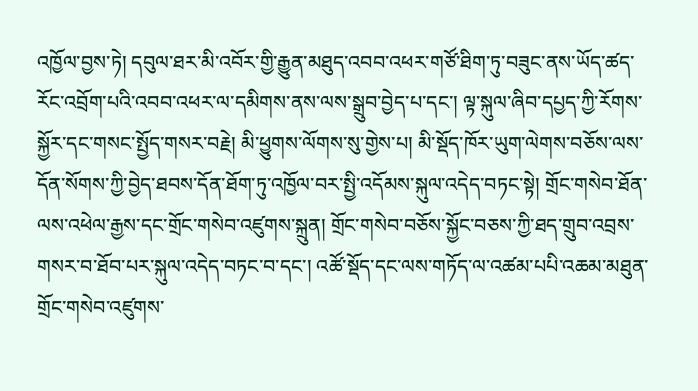འཁྱོལ་བྱས་ཏེ། དབུལ་ཐར་མི་འབོར་གྱི་རྒྱུན་མཐུད་འབབ་འཕར་གཙོ་ཐིག་ཏུ་བཟུང་ནས་ཡོད་ཚད་རོང་འབྲོག་པའི་འབབ་འཕར་ལ་དམིགས་ནས་ལས་སྒྲུབ་བྱེད་པ་དང་། ལྟ་སྐུལ་ཞིབ་དཔྱད་ཀྱི་རོགས་སྐྱོར་དང་གསང་སྤྱོད་གསར་བརྗེ། མི་ཕྱུགས་ལོགས་སུ་གྱེས་པ། མི་སྡོད་ཁོར་ཡུག་ལེགས་བཅོས་ལས་དོན་སོགས་ཀྱི་བྱེད་ཐབས་དོན་ཐོག་ཏུ་འཁྱོལ་བར་སྤྱི་འདོམས་སྐུལ་འདེད་བཏང་སྟེ། གྲོང་གསེབ་ཐོན་ལས་འཕེལ་རྒྱས་དང་གྲོང་གསེབ་འཛུགས་སྐྲུན། གྲོང་གསེབ་བཅོས་སྐྱོང་བཅས་ཀྱི་ཐད་གྲུབ་འབྲས་གསར་བ་ཐོབ་པར་སྐུལ་འདེད་བཏང་བ་དང་། འཚོ་སྡོད་དང་ལས་གཏོད་ལ་འཚམ་པཔི་འཆམ་མཐུན་གྲོང་གསེབ་འཛུགས་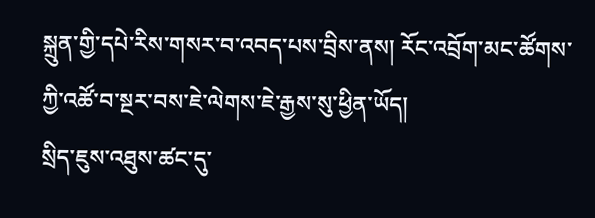སྐྲུན་གྱི་དཔེ་རིས་གསར་བ་འབད་པས་བྲིས་ནས། རོང་འབྲོག་མང་ཚོགས་ཀྱི་འཚོ་བ་སྔར་བས་ཇེ་ལེགས་ཇེ་རྒྱས་སུ་ཕྱིན་ཡོད།
སྲིད་ཇུས་འཐུས་ཚང་དུ་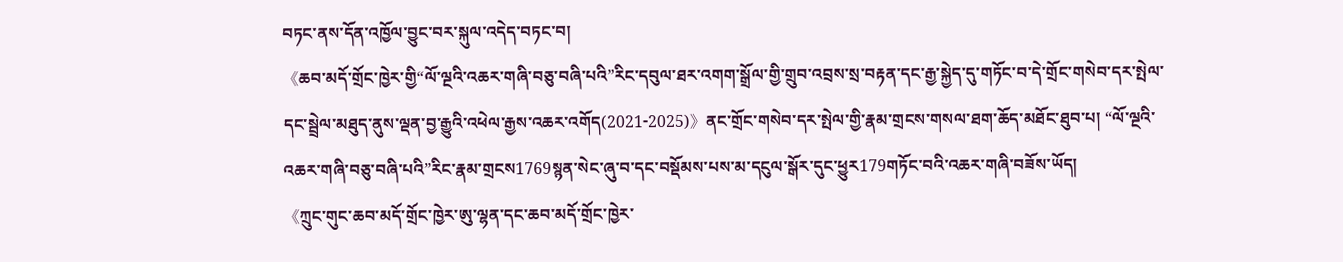བཏང་ནས་དོན་འཁྱོལ་བྱུང་བར་སྐུལ་འདེད་བཏང་བ།
《ཆབ་མདོ་གྲོང་ཁྱེར་གྱི“ལོ་ལྔའི་འཆར་གཞི་བཅུ་བཞི་པའི”རིང་དབུལ་ཐར་འགག་སྒྲོལ་གྱི་གྲུབ་འབྲས་སྲ་བརྟན་དང་རྒྱ་སྐྱེད་དུ་གཏོང་བ་དེ་གྲོང་གསེབ་དར་སྤེལ་དང་སྦྲེལ་མཐུད་ནུས་ལྡན་བྱ་རྒྱུའི་འཕེལ་རྒྱས་འཆར་འགོད(2021-2025)》ནང་གྲོང་གསེབ་དར་སྤེལ་གྱི་རྣམ་གྲངས་གསལ་ཐག་ཆོད་མཐོང་ཐུབ་པ། “ལོ་ལྔའི་འཆར་གཞི་བཅུ་བཞི་པའི”རིང་རྣམ་གྲངས1769སྙན་སེང་ཞུ་བ་དང་བསྡོམས་པས་མ་དངུལ་སྒོར་དུང་ཕྱུར179གཏོང་བའི་འཆར་གཞི་བཟོས་ཡོད།
《ཀྲུང་གུང་ཆབ་མདོ་གྲོང་ཁྱེར་ཨུ་ལྷན་དང་ཆབ་མདོ་གྲོང་ཁྱེར་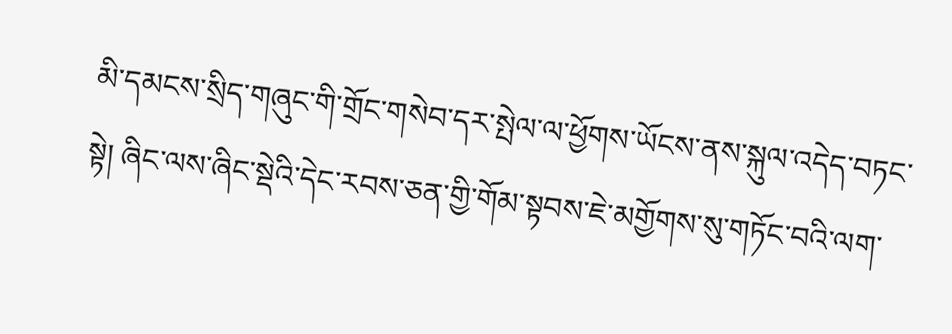མི་དམངས་སྲིད་གཞུང་གི་གྲོང་གསེབ་དར་སྤེལ་ལ་ཕྱོགས་ཡོངས་ནས་སྐུལ་འདེད་བཏང་སྟེ། ཞིང་ལས་ཞིང་སྡེའི་དེང་རབས་ཅན་གྱི་གོམ་སྟབས་ཇེ་མགྱོགས་སུ་གཏོང་བའི་ལག་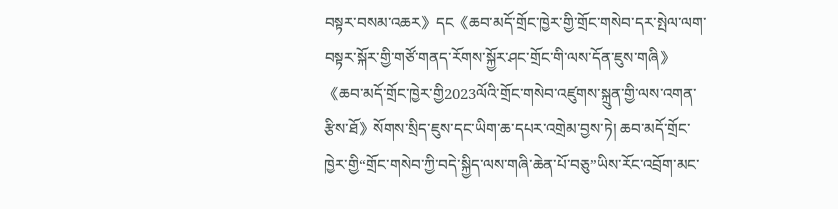བསྟར་བསམ་འཆར》དང《ཆབ་མདོ་གྲོང་ཁྱེར་གྱི་གྲོང་གསེབ་དར་སྤེལ་ལག་བསྟར་སྐོར་གྱི་གཙོ་གནད་རོགས་སྐྱོར་ཤང་གྲོང་གི་ལས་དོན་ཇུས་གཞི》《ཆབ་མདོ་གྲོང་ཁྱེར་གྱི2023ལོའི་གྲོང་གསེབ་འཛུགས་སྐྲུན་གྱི་ལས་འགན་རྩིས་ཐོ》སོགས་སྲིད་ཇུས་དང་ཡིག་ཆ་དཔར་འགྲེམ་བྱས་ཏེ། ཆབ་མདོ་གྲོང་ཁྱེར་གྱི“གྲོང་གསེབ་ཀྱི་བདེ་སྐྱིད་ལས་གཞི་ཆེན་པོ་བཅུ”ཡིས་རོང་འབྲོག་མང་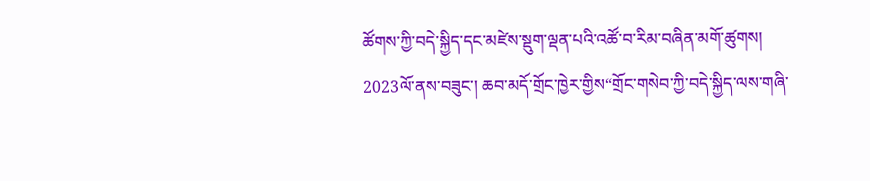ཚོགས་ཀྱི་བདེ་སྐྱིད་དང་མཛེས་སྡུག་ལྡན་པའི་འཚོ་བ་རིམ་བཞིན་མགོ་ཚུགས།
2023ལོ་ནས་བཟུང་། ཆབ་མདོ་གྲོང་ཁྱེར་གྱིས“གྲོང་གསེབ་ཀྱི་བདེ་སྐྱིད་ལས་གཞི་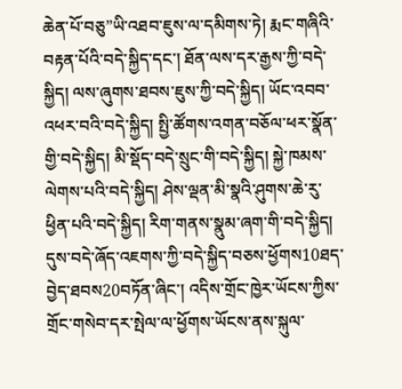ཆེན་པོ་བཅུ”ཡི་འཐབ་ཇུས་ལ་དམིགས་ཏེ། རྨང་གཞིའི་བརྟན་པོའི་བདེ་སྐྱིད་དང་། ཐོན་ལས་དར་རྒྱས་ཀྱི་བདེ་སྐྱིད། ལས་ཞུགས་ཐབས་ཇུས་ཀྱི་བདེ་སྐྱིད། ཡོང་འབབ་འཕར་བའི་བདེ་སྐྱིད། སྤྱི་ཚོགས་འགན་བཅོལ་ཕར་སྣོན་གྱི་བདེ་སྐྱིད། མི་སྡོད་བདེ་སྲུང་གི་བདེ་སྐྱིད། སྐྱེ་ཁམས་ལེགས་པའི་བདེ་སྐྱིད། ཤེས་ལྡན་མི་སྣའི་ཤུགས་ཆེ་རུ་ཕྱིན་པའི་བདེ་སྐྱིད། རིག་གནས་སྣུམ་ཞག་གི་བདེ་སྐྱིད། དུས་བདེ་ཞོད་འཇགས་ཀྱི་བདེ་སྐྱིད་བཅས་ཕྱོགས10ཐད་བྱེད་ཐབས20བཏོན་ཞིང་། འདིས་གྲོང་ཁྱེར་ཡོངས་ཀྱིས་གྲོང་གསེབ་དར་སྤེལ་ལ་ཕྱོགས་ཡོངས་ནས་སྐུལ་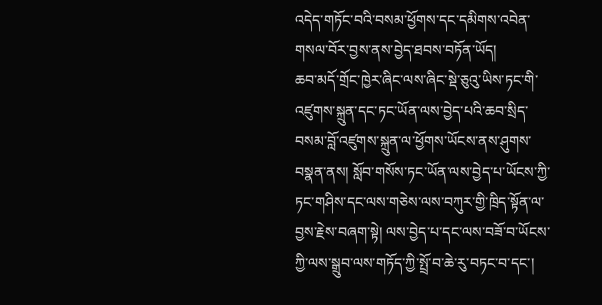འདེད་གཏོང་བའི་བསམ་ཕྱོགས་དང་དམིགས་འབེན་གསལ་བོར་བྱས་ནས་བྱེད་ཐབས་བཏོན་ཡོད།
ཆབ་མདོ་གྲོང་ཁྱེར་ཞིང་ལས་ཞིང་སྡེ་ཅུའུ་ཡིས་ཏང་གི་འཛུགས་སྐྲུན་དང་ཏང་ཡོན་ལས་བྱེད་པའི་ཆབ་སྲིད་བསམ་བློ་འཛུགས་སྐྲུན་ལ་ཕྱོགས་ཡོངས་ནས་ཤུགས་བསྣན་ནས། སློབ་གསོས་ཏང་ཡོན་ལས་བྱེད་པ་ཡོངས་ཀྱི་ཏང་གཤིས་དང་ལས་གཅེས་ལས་བཀུར་གྱི་ཁྲིད་སྟོན་ལ་བྱས་རྗེས་བཞག་སྟེ། ལས་བྱེད་པ་དང་ལས་བཟོ་བ་ཡོངས་ཀྱི་ལས་སྒྲུབ་ལས་གཏོད་ཀྱི་སྤྲོ་བ་ཆེ་རུ་བཏང་བ་དང་།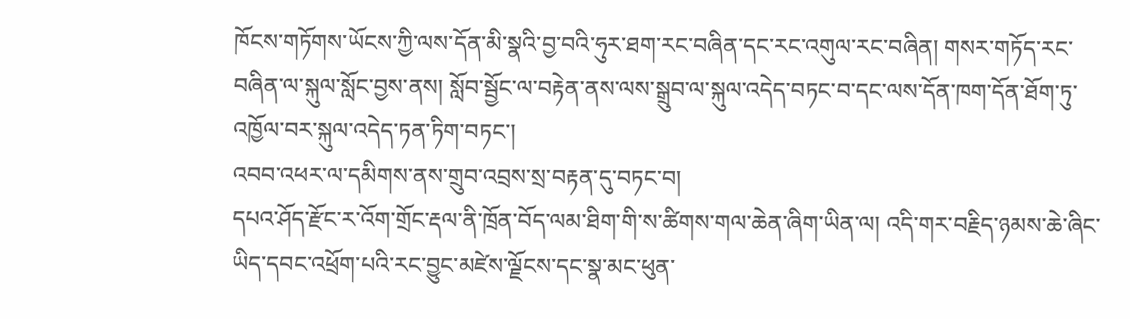ཁོངས་གཏོགས་ཡོངས་ཀྱི་ལས་དོན་མི་སྣའི་བྱ་བའི་ཧུར་ཐག་རང་བཞིན་དང་རང་འགུལ་རང་བཞིན། གསར་གཏོད་རང་བཞིན་ལ་སྐུལ་སློང་བྱས་ནས། སློབ་སྦྱོང་ལ་བརྟེན་ནས་ལས་སྒྲུབ་ལ་སྐུལ་འདེད་བཏང་བ་དང་ལས་དོན་ཁག་དོན་ཐོག་ཏུ་འཁྱོལ་བར་སྐུལ་འདེད་ཏན་ཏིག་བཏང་།
འབབ་འཕར་ལ་དམིགས་ནས་གྲུབ་འབྲས་སྲ་བརྟན་དུ་བཏང་བ།
དཔའ་ཤོད་རྫོང་ར་འོག་གྲོང་རྡལ་ནི་ཁྲོན་བོད་ལམ་ཐིག་གི་ས་ཚིགས་གལ་ཆེན་ཞིག་ཡིན་ལ། འདི་གར་བརྗིད་ཉམས་ཆེ་ཞིང་ཡིད་དབང་འཕྲོག་པའི་རང་བྱུང་མཛེས་ལྗོངས་དང་སྣ་མང་ཕུན་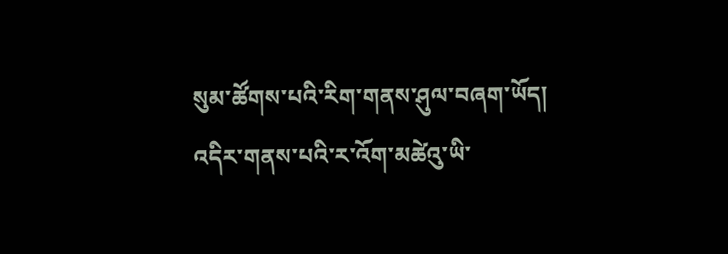སུམ་ཚོགས་པའི་རིག་གནས་ཤུལ་བཞག་ཡོད། འདིར་གནས་པའི་ར་འོག་མཚེའུ་ཡི་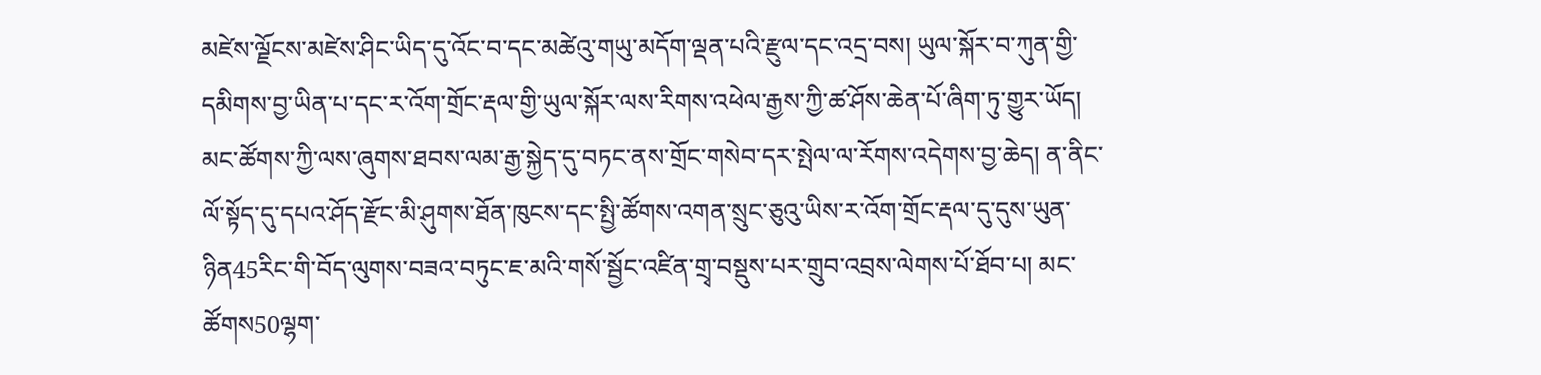མཛེས་ལྗོངས་མཛེས་ཤིང་ཡིད་དུ་འོང་བ་དང་མཚེའུ་གཡུ་མདོག་ལྡན་པའི་རྫུལ་དང་འདྲ་བས། ཡུལ་སྐོར་བ་ཀུན་གྱི་དམིགས་བྱ་ཡིན་པ་དང་ར་འོག་གྲོང་རྡལ་གྱི་ཡུལ་སྐོར་ལས་རིགས་འཕེལ་རྒྱས་ཀྱི་ཚ་ཤོས་ཆེན་པོ་ཞིག་ཏུ་གྱུར་ཡོད།
མང་ཚོགས་ཀྱི་ལས་ཞུགས་ཐབས་ལམ་རྒྱ་སྐྱེད་དུ་བཏང་ནས་གྲོང་གསེབ་དར་སྤེལ་ལ་རོགས་འདེགས་བྱ་ཆེད། ན་ནིང་ལོ་སྟོད་དུ་དཔའ་ཤོད་རྫོང་མི་ཤུགས་ཐོན་ཁུངས་དང་སྤྱི་ཚོགས་འགན་སྲུང་ཅུའུ་ཡིས་ར་འོག་གྲོང་རྡལ་དུ་དུས་ཡུན་ཉིན45རིང་གི་བོད་ལུགས་བཟའ་བཏུང་ཇ་མའི་གསོ་སྦྱོང་འཛིན་གྲྭ་བསྡུས་པར་གྲུབ་འབྲས་ལེགས་པོ་ཐོབ་པ། མང་ཚོགས50ལྷག་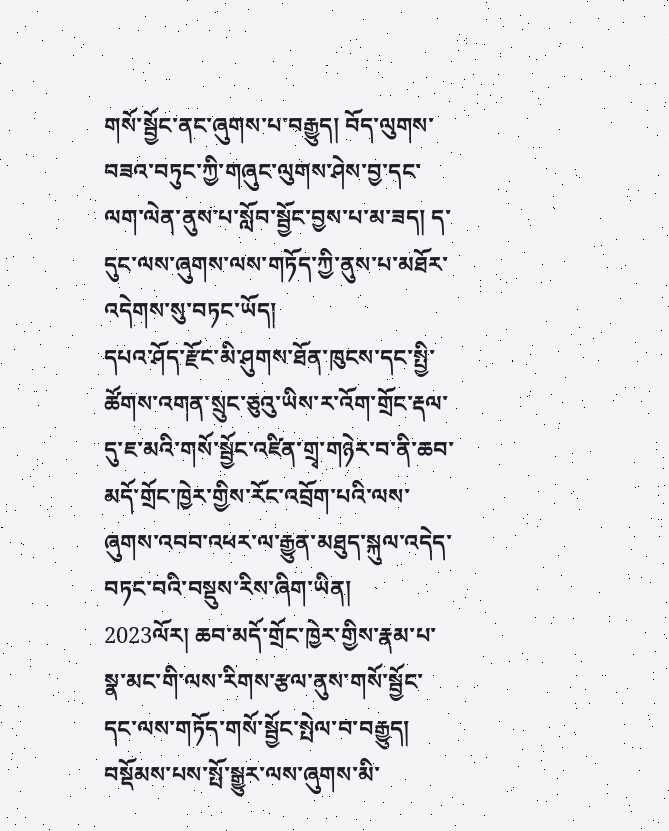གསོ་སྦྱོང་ནང་ཞུགས་པ་བརྒྱུད། བོད་ལུགས་བཟའ་བཏུང་ཀྱི་གཞུང་ལུགས་ཤེས་བྱ་དང་ལག་ལེན་ནུས་པ་སློབ་སྦྱོང་བྱས་པ་མ་ཟད། ད་དུང་ལས་ཞུགས་ལས་གཏོད་ཀྱི་ནུས་པ་མཐོར་འདེགས་སུ་བཏང་ཡོད།
དཔའ་ཤོད་རྫོང་མི་ཤུགས་ཐོན་ཁུངས་དང་སྤྱི་ཚོགས་འགན་སྲུང་ཅུའུ་ཡིས་ར་འོག་གྲོང་རྡལ་དུ་ཇ་མའི་གསོ་སྦྱོང་འཛིན་གྲྭ་གཉེར་བ་ནི་ཆབ་མདོ་གྲོང་ཁྱེར་གྱིས་རོང་འབྲོག་པའི་ལས་ཞུགས་འབབ་འཕར་ལ་རྒྱུན་མཐུད་སྐུལ་འདེད་བཏང་བའི་བསྡུས་རིས་ཞིག་ཡིན།
2023ལོར། ཆབ་མདོ་གྲོང་ཁྱེར་གྱིས་རྣམ་པ་སྣ་མང་གི་ལས་རིགས་རྩལ་ནུས་གསོ་སྦྱོང་དང་ལས་གཏོད་གསོ་སྦྱོང་སྤེལ་བ་བརྒྱུད། བསྡོམས་པས་སྤོ་སྒྱུར་ལས་ཞུགས་མི་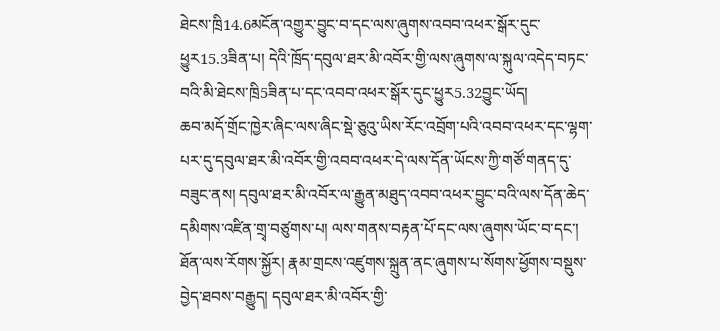ཐེངས་ཁྲི14.6མངོན་འགྱུར་བྱུང་བ་དང་ལས་ཞུགས་འབབ་འཕར་སྒོར་དུང་ཕྱུར15.3ཟིན་པ། དེའི་ཁྲོད་དབུལ་ཐར་མི་འབོར་གྱི་ལས་ཞུགས་ལ་སྐུལ་འདེད་བཏང་བའི་མི་ཐེངས་ཁྲི5ཟིན་པ་དང་འབབ་འཕར་སྒོར་དུང་ཕྱུར5.32བྱུང་ཡོད།
ཆབ་མདོ་གྲོང་ཁྱེར་ཞིང་ལས་ཞིང་སྡེ་ཅུའུ་ཡིས་རོང་འབྲོག་པའི་འབབ་འཕར་དང་ལྷག་པར་དུ་དབུལ་ཐར་མི་འབོར་གྱི་འབབ་འཕར་དེ་ལས་དོན་ཡོངས་ཀྱི་གཙོ་གནད་དུ་བཟུང་ནས། དབུལ་ཐར་མི་འབོར་ལ་རྒྱུན་མཐུད་འབབ་འཕར་བྱུང་བའི་ལས་དོན་ཆེད་དམིགས་འཛིན་གྲྭ་བཙུགས་པ། ལས་གནས་བརྟན་པོ་དང་ལས་ཞུགས་ཡོང་བ་དང་། ཐོན་ལས་རོགས་སྐྱོར། རྣམ་གྲངས་འཛུགས་སྐྲུན་ནང་ཞུགས་པ་སོགས་ཕྱོགས་བསྡུས་བྱེད་ཐབས་བརྒྱུད། དབུལ་ཐར་མི་འབོར་གྱི་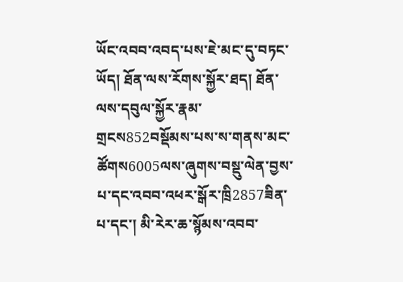ཡོང་འབབ་འབད་པས་ཇེ་མང་དུ་བཏང་ཡོད། ཐོན་ལས་རོགས་སྐྱོར་ཐད། ཐོན་ལས་དབུལ་སྐྱོར་རྣམ་གྲངས852བསྡོམས་པས་ས་གནས་མང་ཚོགས6005ལས་ཞུགས་བསྡུ་ལེན་བྱས་པ་དང་འབབ་འཕར་སྒོར་ཁྲི2857ཟིན་པ་དང་། མི་རེར་ཆ་སྙོམས་འབབ་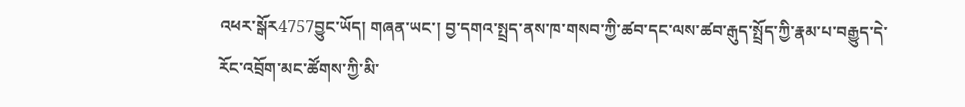འཕར་སྒོར4757བྱུང་ཡོད། གཞན་ཡང་། བྱ་དགའ་སྤྲད་ནས་ཁ་གསབ་ཀྱི་ཚབ་དང་ལས་ཚབ་རྒུད་སྤྲོད་ཀྱི་རྣམ་པ་བརྒྱུད་དེ་རོང་འབྲོག་མང་ཚོགས་ཀྱི་མི་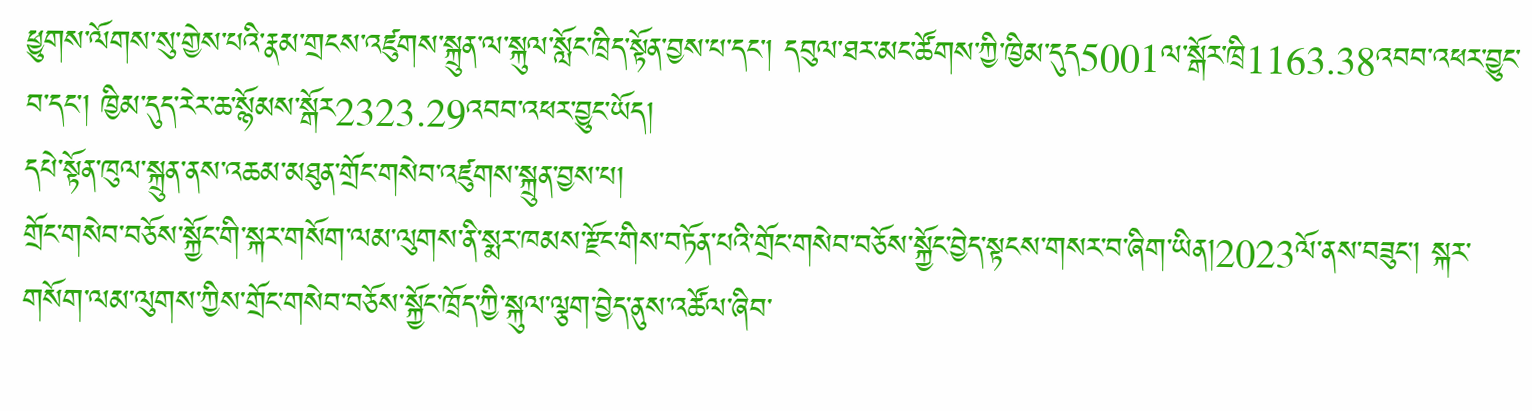ཕྱུགས་ལོགས་སུ་གྱེས་པའི་རྣམ་གྲངས་འཛུགས་སྐྲུན་ལ་སྐུལ་སློང་ཁྲིད་སྟོན་བྱས་པ་དང་། དབུལ་ཐར་མང་ཚོགས་ཀྱི་ཁྱིམ་དུད5001ལ་སྒོར་ཁྲི1163.38འབབ་འཕར་བྱུང་བ་དང་། ཁྱིམ་དུད་རེར་ཆ་སྙོམས་སྒོར2323.29འབབ་འཕར་བྱུང་ཡོད།
དཔེ་སྟོན་ཁུལ་སྐྲུན་ནས་འཆམ་མཐུན་གྲོང་གསེབ་འཛུགས་སྐྲུན་བྱས་པ།
གྲོང་གསེབ་བཅོས་སྐྱོང་གི་སྐར་གསོག་ལམ་ལུགས་ནི་སྨར་ཁམས་རྫོང་གིས་བཏོན་པའི་གྲོང་གསེབ་བཅོས་སྐྱོང་བྱེད་སྟངས་གསར་བ་ཞིག་ཡིན།2023ལོ་ནས་བཟུང་། སྐར་གསོག་ལམ་ལུགས་ཀྱིས་གྲོང་གསེབ་བཅོས་སྐྱོང་ཁྲོད་ཀྱི་སྐུལ་ལྕག་བྱེད་ནུས་འཚོལ་ཞིབ་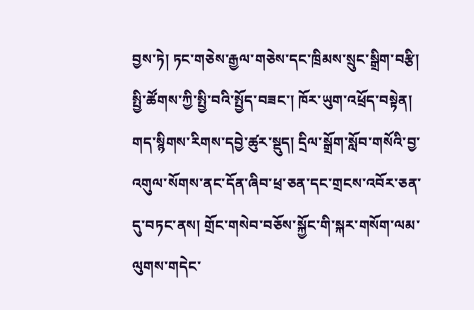བྱས་ཏེ། ཏང་གཅེས་རྒྱལ་གཅེས་དང་ཁྲིམས་སྲུང་སྒྲིག་བརྩི། སྤྱི་ཚོགས་ཀྱི་སྤྱི་བའི་སྤྱོད་བཟང་། ཁོར་ཡུག་འཕྲོད་བསྟེན། གད་སྙིགས་རིགས་དབྱེ་ཚུར་སྡུད། དྲིལ་སྒྲོག་སློབ་གསོའི་བྱ་འགུལ་སོགས་ནང་དོན་ཞིབ་ཕྲ་ཅན་དང་གྲངས་འབོར་ཅན་དུ་བཏང་ནས། གྲོང་གསེབ་བཅོས་སྐྱོང་གི་སྐར་གསོག་ལམ་ལུགས་གདེང་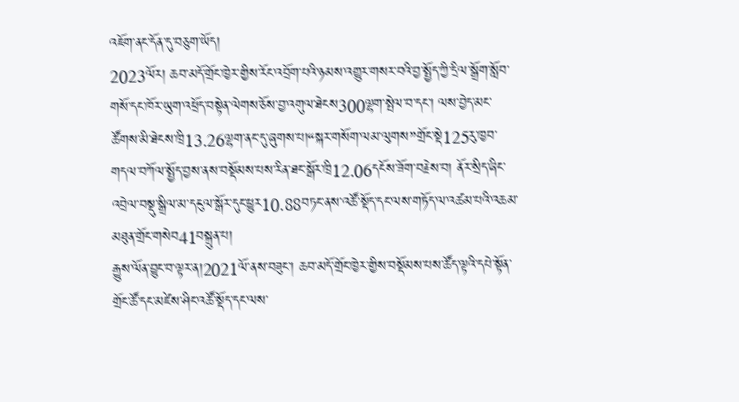འཇོག་ནང་དོན་དུ་བཅུག་ཡོད།
2023ལོར། ཆབ་མདོ་གྲོང་ཁྱེར་གྱིས་རོང་འབྲོག་པའི་ཉམས་འགྱུར་གསར་བའི་བྱ་སྤྱོད་ཀྱི་དྲིལ་སྒྲོག་སློབ་གསོ་དང་ཁོར་ཡུག་འཕྲོད་བསྟེན་ལེགས་ཅོས་བྱ་འགུལ་ཐེངས300ལྷག་སྤེལ་བ་དང་། ལས་བྱེད་མང་ཚོགས་མི་ཐེངས་ཁྲི13.26ལྷག་ནང་དུ་ཞུགས་པ།“སྐར་གསོག་ལམ་ལུགས”གྲོང་སྡེ125རུ་ཁྱབ་གདལ་བཀོལ་སྤྱོད་བྱས་ནས་བསྡོམས་པས་རིན་ཐང་སྒོར་ཁྲི12.06དངོས་ཟོག་བརྗེས་བ། ནོར་སྲིད་ཞིང་འབྲེལ་བསྡུ་སྒྲིལ་མ་དངུལ་སྒོར་དུང་ཕྱུར10.88བཏང་ནས་འཚོ་སྡོད་དང་ལས་གཏོད་ལ་འཚམ་པའི་འཆམ་མཐུན་གྲོང་གསེབ41བསྐྲུན་པ།
རྒྱུས་ལོན་བྱུང་བ་ལྟར་ན།2021ལོ་ནས་བཟུང་། ཆབ་མདོ་གྲོང་ཁྱེར་གྱིས་བསྡོམས་པས་ཚོད་ལྟའི་དཔེ་སྟོན་གྲོང་ཚོ་དང་མཛེས་ཤིང་འཚོ་སྡོད་དང་ལས་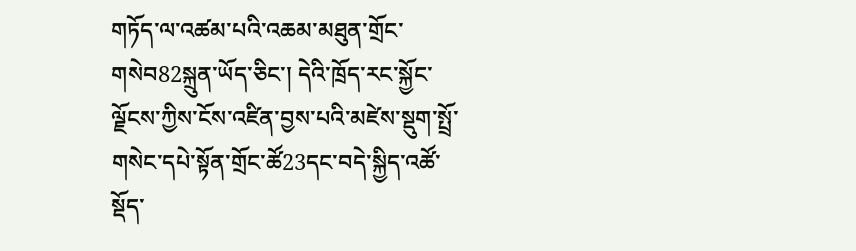གཏོད་ལ་འཚམ་པའི་འཆམ་མཐུན་གྲོང་གསེབ82སྐྲུན་ཡོད་ཅིང་། དེའི་ཁྲོད་རང་སྐྱོང་ལྗོངས་ཀྱིས་ངོས་འཛིན་བྱས་པའི་མཛེས་སྡུག་སྤྲོ་གསེང་དཔེ་སྟོན་གྲོང་ཚོ23དང་བདེ་སྐྱིད་འཚོ་སྡོད་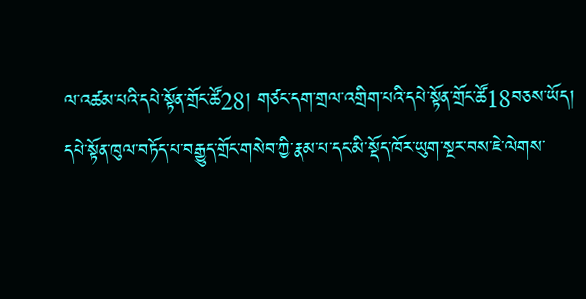ལ་འཚམ་པའི་དཔེ་སྟོན་གྲོང་ཚོ28། གཙང་དག་གྲལ་འགྲིག་པའི་དཔེ་སྟོན་གྲོང་ཚོ18བཅས་ཡོད།
དཔེ་སྟོན་ཁུལ་བཏོད་པ་བརྒྱུད་གྲོང་གསེབ་ཀྱི་རྣམ་པ་དང་མི་སྡོད་ཁོར་ཡུག་སྔར་བས་ཇེ་ལེགས་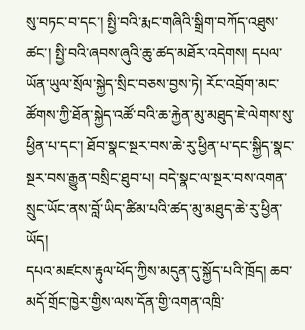སུ་བཏང་བ་དང་། སྤྱི་བའི་རྨང་གཞིའི་སྒྲིག་བཀོད་འཐུས་ཚང་། སྤྱི་བའི་ཞབས་ཞུའི་ཆུ་ཚད་མཐོར་འདེགས། དཔལ་ཡོན་ཡུལ་སྲོལ་སྐྱེད་སྲིང་བཅས་བྱས་ཏེ། རོང་འབྲོག་མང་ཚོགས་ཀྱི་ཐོན་སྐྱེད་འཚོ་བའི་ཆ་རྐྱེན་མུ་མཐུད་ཇེ་ལེགས་སུ་ཕྱིན་པ་དང་། ཐོབ་སྣང་སྔར་བས་ཆེ་རུ་ཕྱིན་པ་དང་སྐྱིད་སྣང་སྔར་བས་རྒྱུན་བསྲིང་ཐུབ་པ། བདེ་སྣང་ལ་སྔར་བས་འགན་སྲུང་ཡོང་ནས་བློ་ཡིད་ཚིམ་པའི་ཚད་མུ་མཐུད་ཆེ་རུ་ཕྱིན་ཡོད།
དཔའ་མཛངས་རྟུལ་ཕོད་ཀྱིས་མདུན་དུ་སྐྱོད་པའི་ཁྲོད། ཆབ་མདོ་གྲོང་ཁྱེར་གྱིས་ལས་དོན་གྱི་འགན་འཁྲི་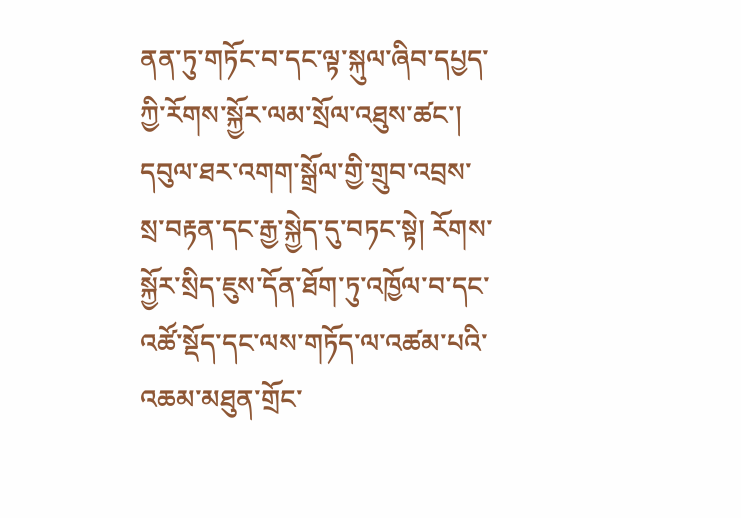ནན་ཏུ་གཏོང་བ་དང་ལྟ་སྐུལ་ཞིབ་དཔྱད་ཀྱི་རོགས་སྐྱོར་ལམ་སྲོལ་འཐུས་ཚང་། དབུལ་ཐར་འགག་སྒྲོལ་གྱི་གྲུབ་འབྲས་སྲ་བརྟན་དང་རྒྱ་སྐྱེད་དུ་བཏང་སྟེ། རོགས་སྐྱོར་སྲིད་ཇུས་དོན་ཐོག་ཏུ་འཁྱོལ་བ་དང་འཚོ་སྡོད་དང་ལས་གཏོད་ལ་འཚམ་པའི་འཆམ་མཐུན་གྲོང་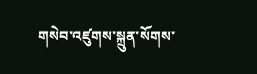གསེབ་འཛུགས་སྐྲུན་སོགས་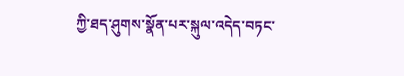ཀྱི་ཐད་ཤུགས་སྣོན་པར་སྐུལ་འདེད་བཏང་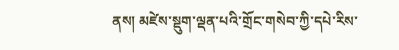ནས། མཛེས་སྡུག་ལྡན་པའི་གྲོང་གསེབ་ཀྱི་དཔེ་རིས་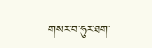གསར་བ་ཧུར་ཐག་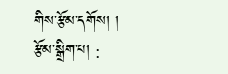གིས་རྩོམ་དགོས། །
རྩོམ་སྒྲིག་པ། :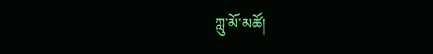ཀླུ་མོ་མཚོ།